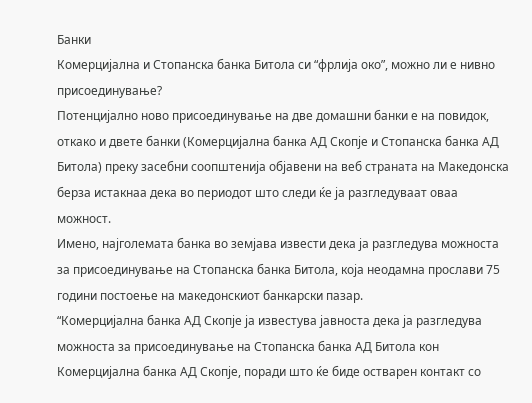Банки
Комерцијална и Стопанска банка Битола си “фрлија око”, можно ли е нивно присоединување?
Потенцијално ново присоединување на две домашни банки е на повидок, откако и двете банки (Комерцијална банка АД Скопје и Стопанска банка АД Битола) преку засебни соопштенија објавени на веб страната на Македонска берза истакнаа дека во периодот што следи ќе ја разгледуваат оваа можност.
Имено, најголемата банка во земјава извести дека ја разгледува можноста за присоединување на Стопанска банка Битола, која неодамна прослави 75 години постоење на македонскиот банкарски пазар.
“Комерцијална банка АД Скопје ја известува јавноста дека ја разгледува можноста за присоединување на Стопанска банка АД Битола кон Комерцијална банка АД Скопје, поради што ќе биде остварен контакт со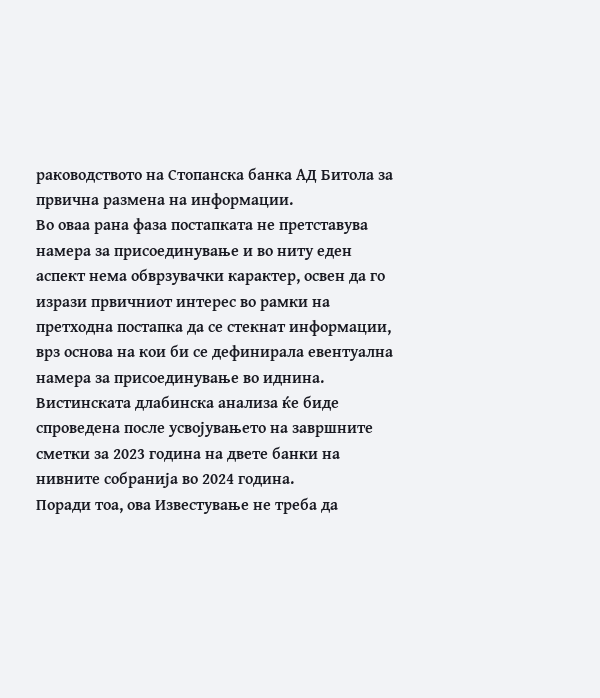раководството на Стопанска банка АД Битола за првична размена на информации.
Во оваа рана фаза постапката не претставува намера за присоединување и во ниту еден аспект нема обврзувачки карактер, освен да го изрази првичниот интерес во рамки на претходна постапка да се стекнат информации, врз основа на кои би се дефинирала евентуална намера за присоединување во иднина. Вистинската длабинска анализа ќе биде спроведена после усвојувањето на завршните сметки за 2023 година на двете банки на нивните собранија во 2024 година.
Поради тоа, ова Известување не треба да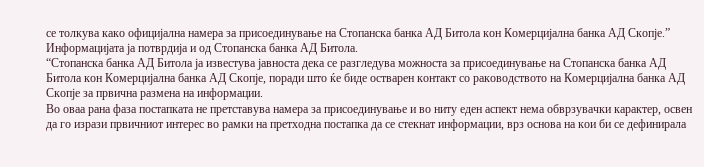се толкува како официјална намера за присоединување на Стопанска банка АД Битола кон Комерцијална банка АД Скопје.”
Информацијата ја потврдија и од Стопанска банка АД Битола.
“Стопанска банка АД Битола ја известува јавноста дека се разгледува можноста за присоединување на Стопанска банка АД Битола кон Комерцијална банка АД Скопје, поради што ќе биде остварен контакт со раководството на Комерцијална банка АД Скопје за првична размена на информации.
Во оваа рана фаза постапката не претставува намера за присоединување и во ниту еден аспект нема обврзувачки карактер, освен да го изрази првичниот интерес во рамки на претходна постапка да се стекнат информации, врз основа на кои би се дефинирала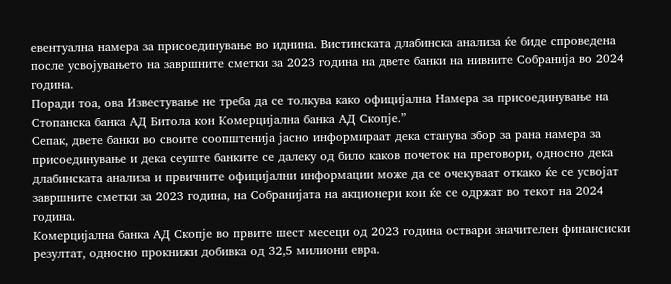евентуална намера за присоединување во иднина. Вистинската длабинска анализа ќе биде спроведена после усвојувањето на завршните сметки за 2023 година на двете банки на нивните Собранија во 2024 година.
Поради тоа, ова Известување не треба да се толкува како официјална Намера за присоединување на Стопанска банка АД Битола кон Комерцијална банка АД Скопје.”
Сепак, двете банки во своите соопштенија јасно информираат дека станува збор за рана намера за присоединување и дека сеуште банките се далеку од било каков почеток на преговори, односно дека длабинската анализа и првичните официјални информации може да се очекуваат откако ќе се усвојат завршните сметки за 2023 година, на Собранијата на акционери кои ќе се одржат во текот на 2024 година.
Комерцијална банка АД Скопје во првите шест месеци од 2023 година оствари значителен финансиски резултат, односно прокнижи добивка од 32,5 милиони евра.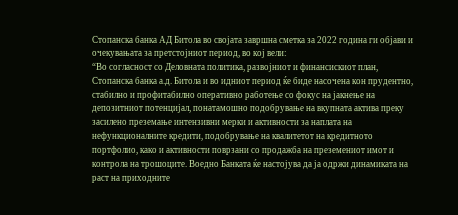Стопанска банка АД Битола во својата завршна сметка за 2022 година ги објави и очекувањата за претстојниот период, во кој вели:
“Во согласност со Деловната политика, развојниот и финансискиот план, Стопанска банка а.д. Битола и во идниот период ќе биде насочена кон прудентно, стабилно и профитабилно оперативно работење со фокус на јакнење на депозитниот потенцијал, понатамошно подобрување на вкупната актива преку засилено преземање интензивни мерки и активности за наплата на нефункционалните кредити, подобрување на квалитетот на кредитното портфолио, како и активности поврзани со продажба на преземениот имот и контрола на трошоците. Воедно Банката ќе настојува да ја одржи динамиката на раст на приходните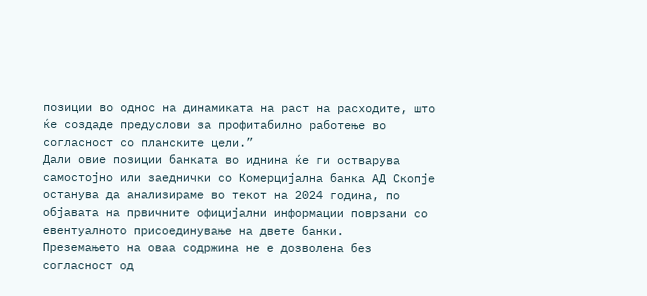позиции во однос на динамиката на раст на расходите, што ќе создаде предуслови за профитабилно работење во согласност со планските цели.”
Дали овие позиции банката во иднина ќе ги остварува самостојно или заеднички со Комерцијална банка АД Скопје останува да анализираме во текот на 2024 година, по објавата на првичните официјални информации поврзани со евентуалното присоединување на двете банки.
Преземањето на оваа содржина не е дозволена без согласност од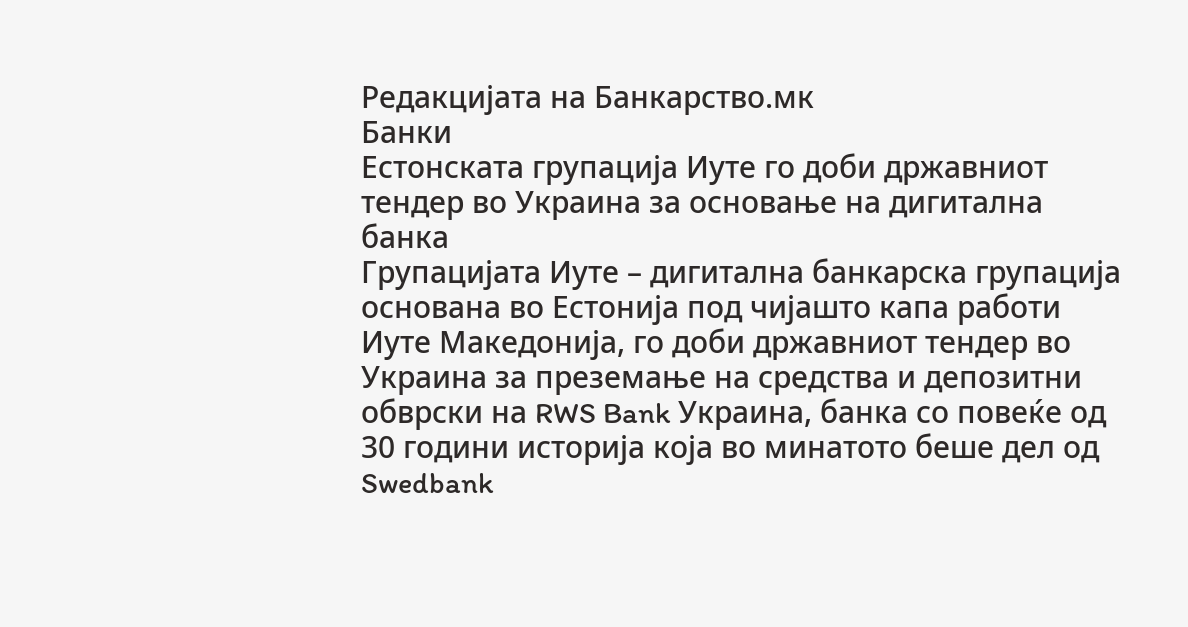Редакцијата на Банкарство.мк
Банки
Естонската групација Иуте го доби државниот тендер во Украина за основање на дигитална банка
Групацијата Иуте – дигитална банкарска групација основана во Естонија под чијашто капа работи Иуте Македонија, го доби државниот тендер во Украина за преземање на средства и депозитни обврски на RWS Bank Украина, банка со повеќе од 30 години историја која во минатото беше дел од Swedbank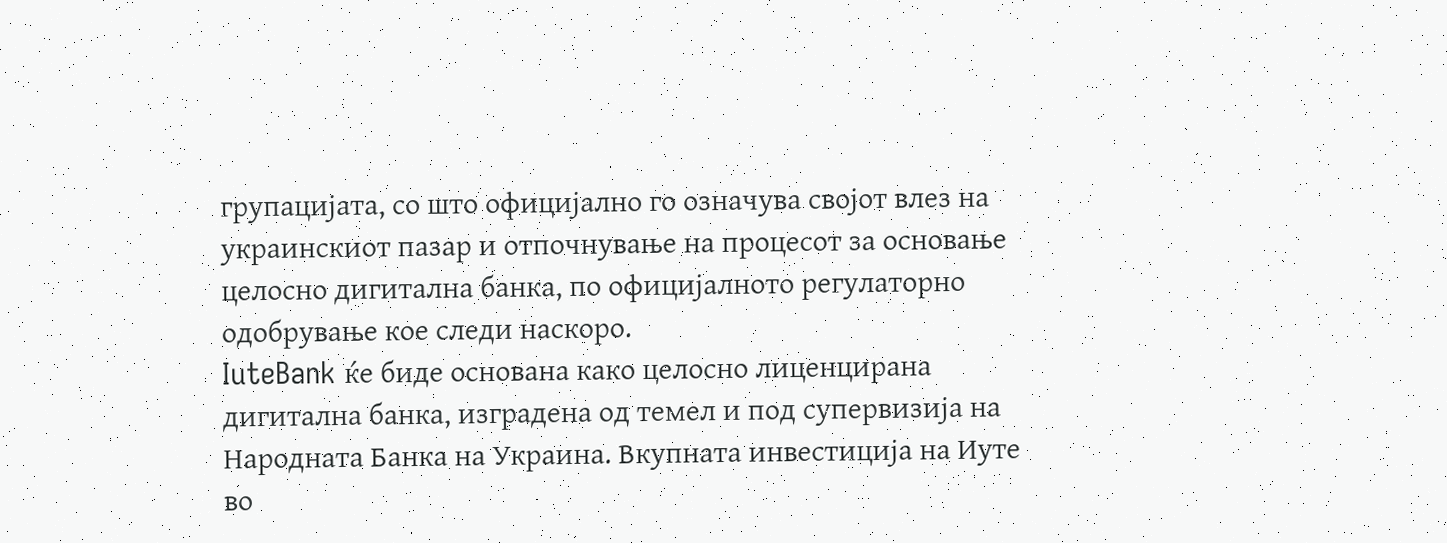групацијата, со што официјално го означува својот влез на украинскиот пазар и отпочнување на процесот за основање целосно дигитална банка, по официјалното регулаторно одобрување кое следи наскоро.
IuteBank ќе биде основана како целосно лиценцирана дигитална банка, изградена од темел и под супервизија на Народната Банка на Украина. Вкупната инвестиција на Иуте во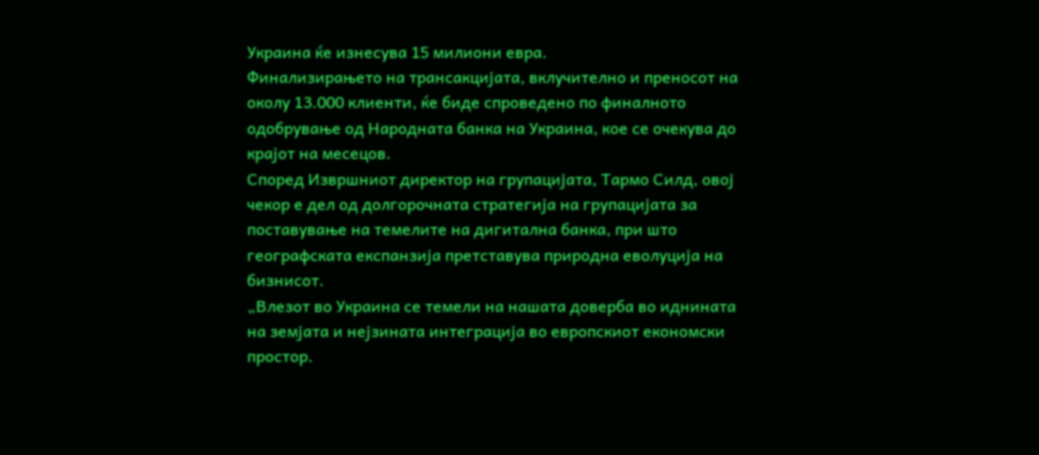Украина ќе изнесува 15 милиони евра.
Финализирањето на трансакцијата, вклучително и преносот на околу 13.000 клиенти, ќе биде спроведено по финалното одобрување од Народната банка на Украина, кое се очекува до крајот на месецов.
Според Извршниот директор на групацијата, Тармо Силд, овој чекор е дел од долгорочната стратегија на групацијата за поставување на темелите на дигитална банка, при што географската експанзија претставува природна еволуција на бизнисот.
„Влезот во Украина се темели на нашата доверба во иднината на земјата и нејзината интеграција во европскиот економски простор.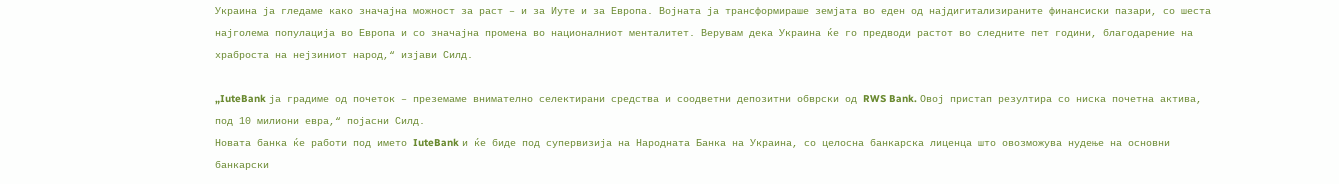Украина ја гледаме како значајна можност за раст – и за Иуте и за Европа. Војната ја трансформираше земјата во еден од најдигитализираните финансиски пазари, со шеста најголема популација во Европа и со значајна промена во националниот менталитет. Верувам дека Украина ќе го предводи растот во следните пет години, благодарение на храброста на нејзиниот народ,“ изјави Силд.

„IuteBank ја градиме од почеток – преземаме внимателно селектирани средства и соодветни депозитни обврски од RWS Bank. Овој пристап резултира со ниска почетна актива, под 10 милиони евра,“ појасни Силд.
Новата банка ќе работи под името IuteBank и ќе биде под супервизија на Народната Банка на Украина, со целосна банкарска лиценца што овозможува нудење на основни банкарски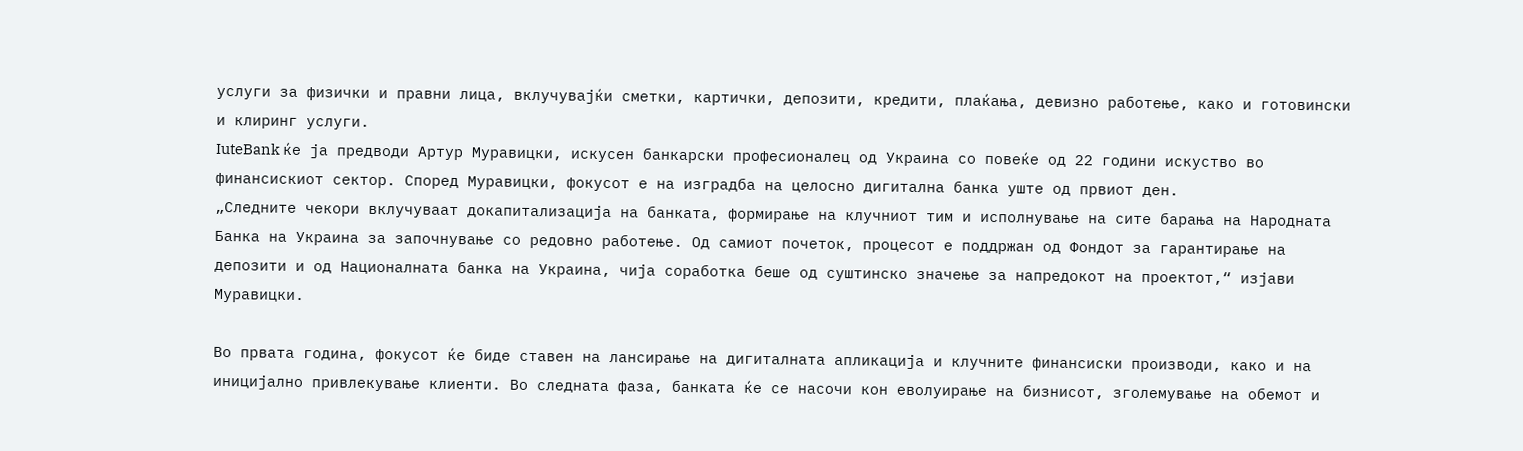услуги за физички и правни лица, вклучувајќи сметки, картички, депозити, кредити, плаќања, девизно работење, како и готовински и клиринг услуги.
IuteBank ќе ја предводи Артур Муравицки, искусен банкарски професионалец од Украина со повеќе од 22 години искуство во финансискиот сектор. Според Муравицки, фокусот е на изградба на целосно дигитална банка уште од првиот ден.
„Следните чекори вклучуваат докапитализација на банката, формирање на клучниот тим и исполнување на сите барања на Народната Банка на Украина за започнување со редовно работење. Од самиот почеток, процесот е поддржан од Фондот за гарантирање на депозити и од Националната банка на Украина, чија соработка беше од суштинско значење за напредокот на проектот,“ изјави Муравицки.

Во првата година, фокусот ќе биде ставен на лансирање на дигиталната апликација и клучните финансиски производи, како и на иницијално привлекување клиенти. Во следната фаза, банката ќе се насочи кон еволуирање на бизнисот, зголемување на обемот и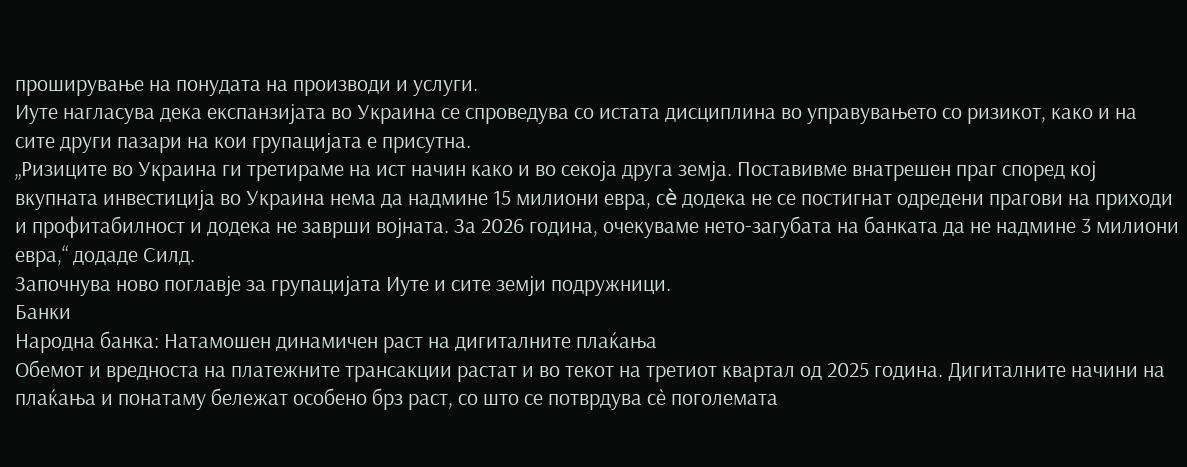проширување на понудата на производи и услуги.
Иуте нагласува дека експанзијата во Украина се спроведува со истата дисциплина во управувањето со ризикот, како и на сите други пазари на кои групацијата е присутна.
„Ризиците во Украина ги третираме на ист начин како и во секоја друга земја. Поставивме внатрешен праг според кој вкупната инвестиција во Украина нема да надмине 15 милиони евра, сè додека не се постигнат одредени прагови на приходи и профитабилност и додека не заврши војната. За 2026 година, очекуваме нето-загубата на банката да не надмине 3 милиони евра,“ додаде Силд.
Започнува ново поглавје за групацијата Иуте и сите земји подружници.
Банки
Народна банка: Натамошен динамичен раст на дигиталните плаќања
Обемот и вредноста на платежните трансакции растат и во текот на третиот квартал од 2025 година. Дигиталните начини на плаќања и понатаму бележат особено брз раст, со што се потврдува сѐ поголемата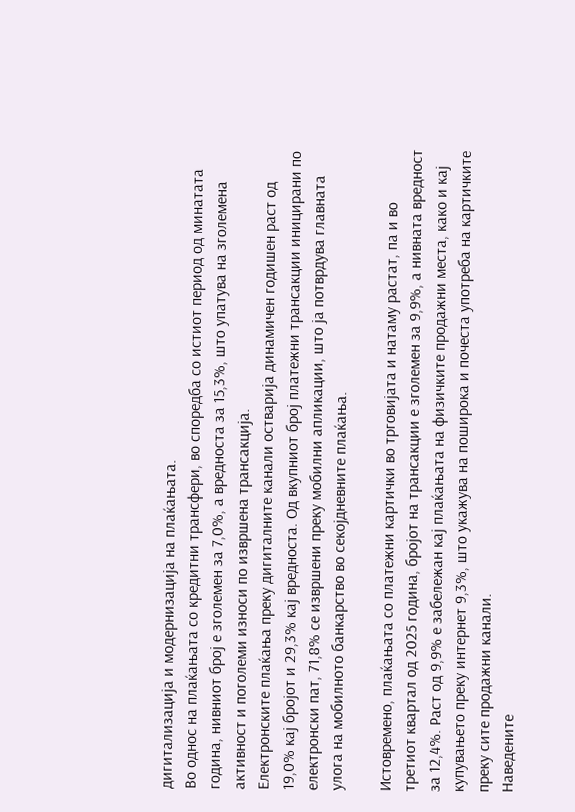дигитализација и модернизација на плаќањата.
Во однос на плаќањата со кредитни трансфери, во споредба со истиот период од минатата година, нивниот број е зголемен за 7,0%, а вредноста за 15,3%, што упатува на зголемена активност и поголеми износи по извршена трансакција.
Електронските плаќања преку дигиталните канали остварија динамичен годишен раст од 19,0% кај бројот и 29,3% кај вредноста. Од вкупниот број платежни трансакции иницирани по електронски пат, 71,8% се извршени преку мобилни апликации, што ја потврдува главната улога на мобилното банкарство во секојдневните плаќања.

Истовремено, плаќањата со платежни картички во трговијата и натаму растат, па и во третиот квартал од 2025 година, бројот на трансакции е зголемен за 9,9%, а нивната вредност за 12,4%. Раст од 9,9% е забележан кај плаќањата на физичките продажни места, како и кај купувањето преку интернет 9,3%, што укажува на поширока и почеста употреба на картичките преку сите продажни канали.
Наведените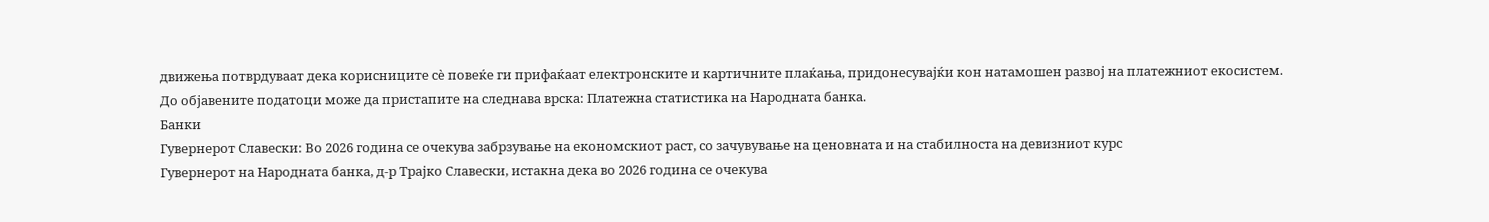движења потврдуваат дека корисниците сè повеќе ги прифаќаат електронските и картичните плаќања, придонесувајќи кон натамошен развој на платежниот екосистем.
До објавените податоци може да пристапите на следнава врска: Платежна статистика на Народната банка.
Банки
Гувернерот Славески: Во 2026 година се очекува забрзување на економскиот раст, со зачувување на ценовната и на стабилноста на девизниот курс
Гувернерот на Народната банка, д-р Трајко Славески, истакна дека во 2026 година се очекува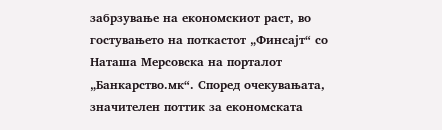забрзување на економскиот раст, во гостувањето на поткастот „Финсајт“ со Наташа Мерсовска на порталот „Банкарство.мк“. Според очекувањата, значителен поттик за економската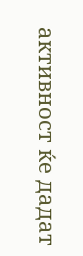активност ќе дадат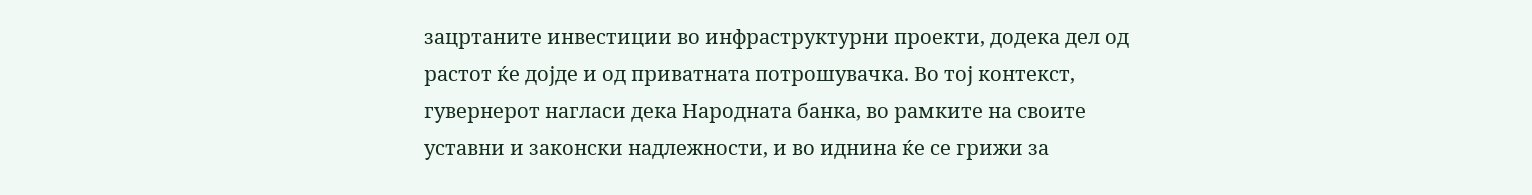зацртаните инвестиции во инфраструктурни проекти, додека дел од растот ќе дојде и од приватната потрошувачка. Во тој контекст, гувернерот нагласи дека Народната банка, во рамките на своите уставни и законски надлежности, и во иднина ќе се грижи за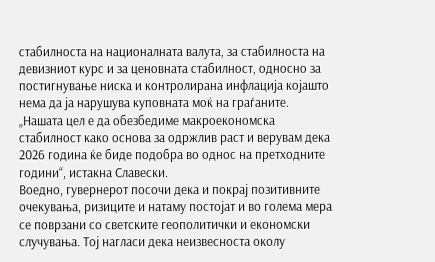стабилноста на националната валута, за стабилноста на девизниот курс и за ценовната стабилност, односно за постигнување ниска и контролирана инфлација којашто нема да ја нарушува куповната моќ на граѓаните.
„Нашата цел е да обезбедиме макроекономска стабилност како основа за одржлив раст и верувам дека 2026 година ќе биде подобра во однос на претходните години“, истакна Славески.
Воедно, гувернерот посочи дека и покрај позитивните очекувања, ризиците и натаму постојат и во голема мера се поврзани со светските геополитички и економски случувања. Тој нагласи дека неизвесноста околу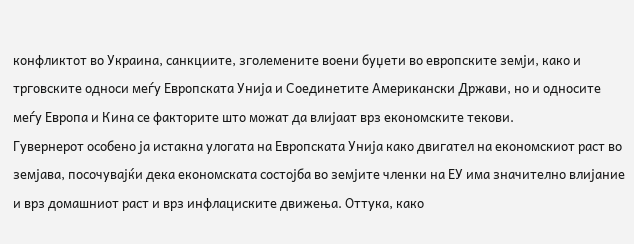конфликтот во Украина, санкциите, зголемените воени буџети во европските земји, како и трговските односи меѓу Европската Унија и Соединетите Американски Држави, но и односите меѓу Европа и Кина се факторите што можат да влијаат врз економските текови.
Гувернерот особено ја истакна улогата на Европската Унија како двигател на економскиот раст во земјава, посочувајќи дека економската состојба во земјите членки на ЕУ има значително влијание и врз домашниот раст и врз инфлациските движења. Оттука, како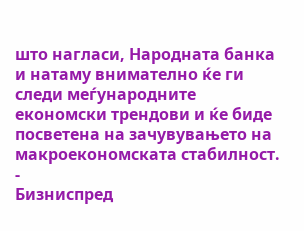што нагласи, Народната банка и натаму внимателно ќе ги следи меѓународните економски трендови и ќе биде посветена на зачувувањето на макроекономската стабилност.
-
Бизниспред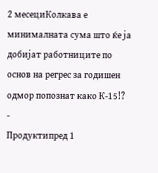2 месециКолкава е минималната сума што ќе ја добијат работниците по основ на регрес за годишен одмор попознат како К-15!?
-
Продуктипред 1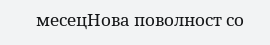месецНова поволност со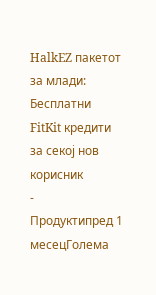HalkEZ пакетот за млади: Бесплатни FitKit кредити за секој нов корисник
-
Продуктипред 1 месецГолема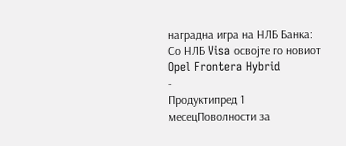наградна игра на НЛБ Банка: Со НЛБ Visa освојте го новиот Opel Frontera Hybrid
-
Продуктипред 1 месецПоволности за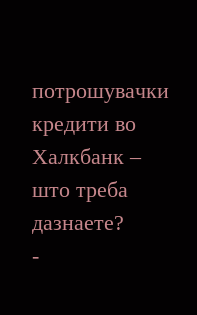потрошувачки кредити во Халкбанк – што треба дазнаете?
-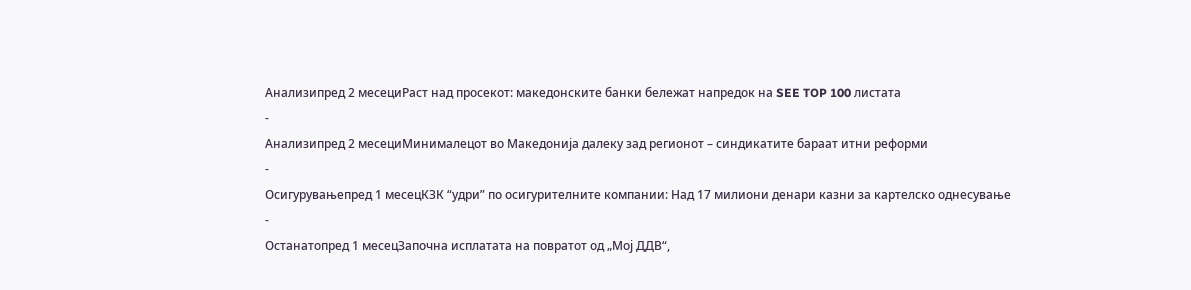Анализипред 2 месециРаст над просекот: македонските банки бележат напредок на SEE TOP 100 листата
-
Анализипред 2 месециМинималецот во Македонија далеку зад регионот – синдикатите бараат итни реформи
-
Осигурувањепред 1 месецКЗК “удри” по осигурителните компании: Над 17 милиони денари казни за картелско однесување
-
Останатопред 1 месецЗапочна исплатата на повратот од „Мој ДДВ“,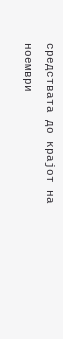средствата до крајот на ноември